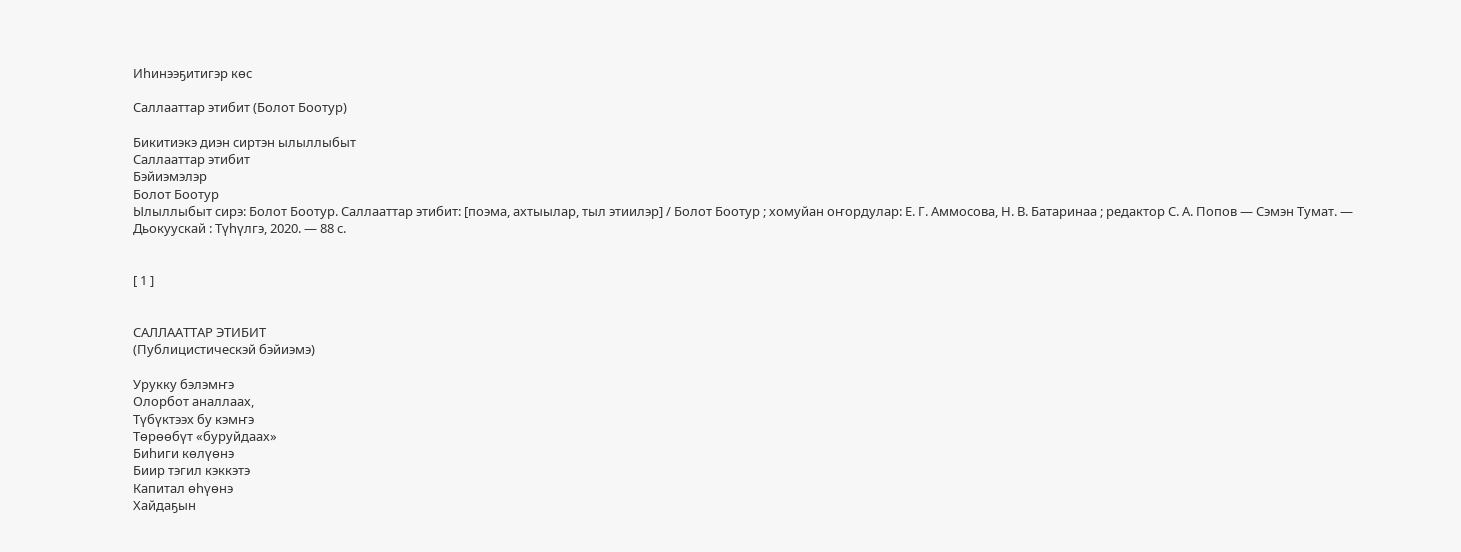Иһинээҕитигэр көс

Саллааттар этибит (Болот Боотур)

Бикитиэкэ диэн сиртэн ылыллыбыт
Саллааттар этибит
Бэйиэмэлэр
Болот Боотур
Ылыллыбыт сирэ: Болот Боотур. Саллааттар этибит: [поэма, ахтыылар, тыл этиилэр] / Болот Боотур ; хомуйан оҥордулар: Е. Г. Аммосова, Н. В. Батаринаа ; редактор С. А. Попов — Сэмэн Тумат. — Дьокуускай : Түһүлгэ, 2020. — 88 с.


[ 1 ]


САЛЛААТТАР ЭТИБИТ
(Публицистическэй бэйиэмэ)

Урукку бэлэмҥэ
Олорбот аналлаах,
Түбүктээх бу кэмҥэ
Төрөөбүт «буруйдаах»
Биһиги көлүөнэ
Биир тэгил кэккэтэ
Капитал өһүөнэ
Хайдаҕын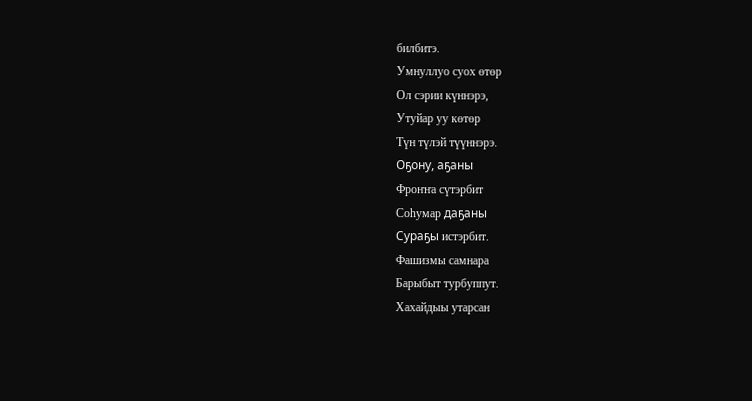билбитэ.
Умнуллуо суох өтөр
Ол сэрии күннэрэ,
Утуйар уу көтөр
Түн түлэй түүннэрэ.
Оҕону, аҕаны
Фроҥҥа сүтэрбит
Соһумар даҕаны
Сураҕы истэрбит.
Фашизмы самнара
Барыбыт турбуппут.
Хахайдыы утарсан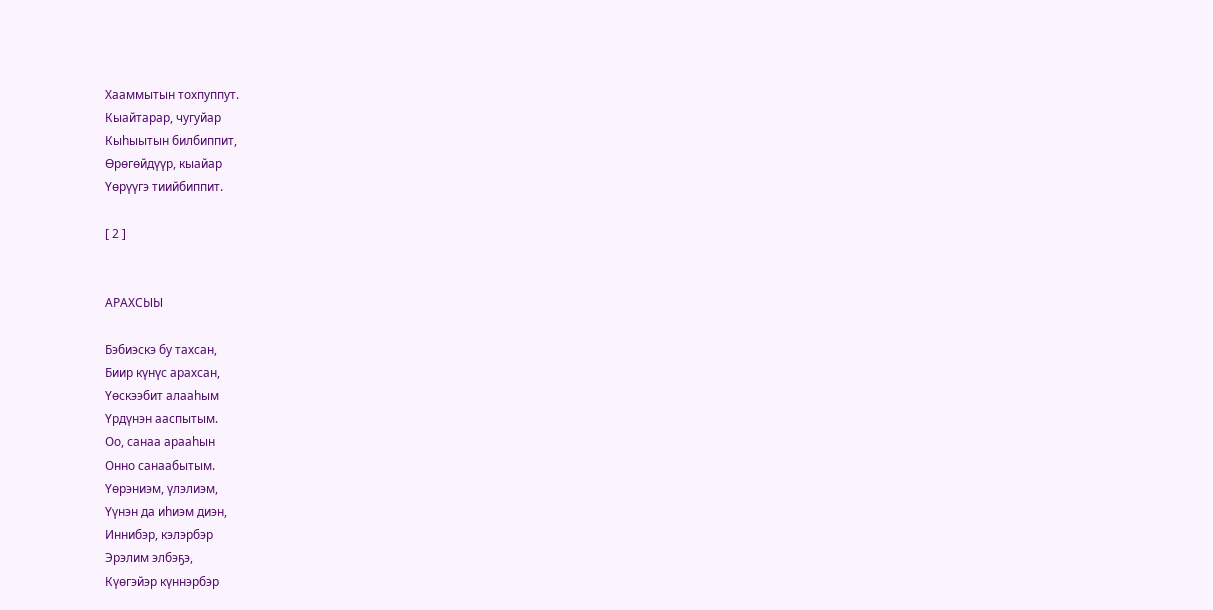Хааммытын тохпуппут.
Кыайтарар, чугуйар
Кыһыытын билбиппит,
Өрөгөйдүүр, кыайар
Үөрүүгэ тиийбиппит.

[ 2 ]


АРАХСЫЫ

Бэбиэскэ бу тахсан,
Биир күнүс арахсан,
Үөскээбит алааһым
Үрдүнэн ааспытым.
Оо, санаа арааһын
Онно санаабытым.
Үөрэниэм, үлэлиэм,
Үүнэн да иһиэм диэн,
Иннибэр, кэлэрбэр
Эрэлим элбэҕэ,
Күөгэйэр күннэрбэр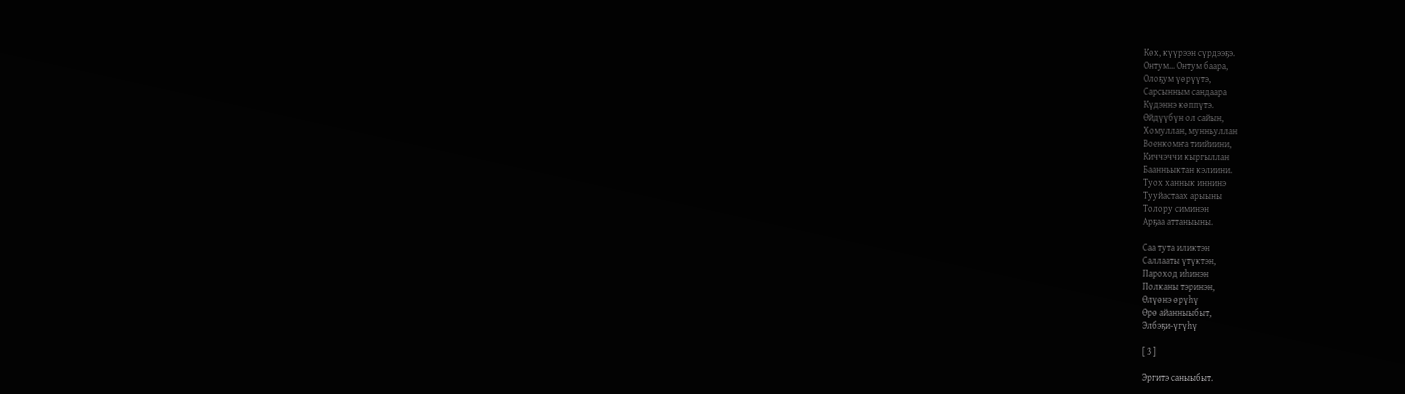Көх, күүрээн сүрдээҕэ.
Онтум... Онтум баара,
Олоҕум үөрүүтэ,
Сарсынным сандаара
Күдэннэ көппүтэ.
Өйдүүбүн ол сайын,
Хомуллан, мунньуллан
Военкомҥа тиийиини,
Киччэччи кыргыллан
Баанньыктан кэлиини.
Туох ханнык иннинэ
Тууйастаах арыыны
Толору симинэн
Арҕаа аттаныыны.

Саа тута иликтэн
Саллааты үтүктэн,
Пароход иһинэн
Полканы тэринэн,
Өлүөнэ өрүһү
Өрө айанныыбыт,
Элбэҕи-үгүһү

[ 3 ]

Эргитэ саныыбыт.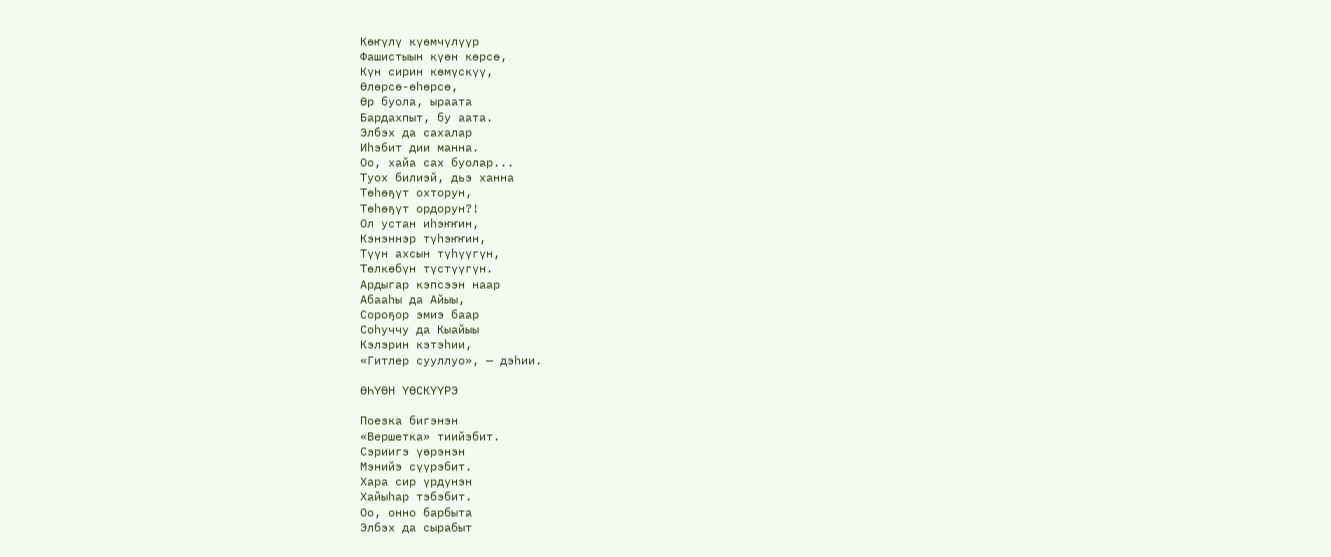Көҥүлү күөмчүлүүр
Фашистыын күөн көрсө,
Күн сирин көмүскүү,
Өлөрсө-өһөрсө,
Өр буола, ыраата
Бардахпыт, бу аата.
Элбэх да сахалар
Иһэбит дии манна.
Оо, хайа сах буолар...
Туох билиэй, дьэ ханна
Төһөҕүт охторун,
Төһөҕүт ордорун?!
Ол устан иһэҥҥин,
Кэнэннэр түһэҥҥин,
Түүн ахсын түһүүгүн,
Төлкөбүн түстүүгүн.
Ардыгар кэпсээн наар
Абааһы да Айыы,
Сороҕор эмиэ баар
Соһуччу да Кыайыы
Кэлэрин кэтэһии,
«Гитлер сууллуо», — дэһии.

ӨҺҮӨН ҮӨСКҮҮРЭ

Поезка бигэнэн
«Вершетка» тиийэбит.
Сэриигэ үөрэнэн
Мэнийэ сүүрэбит.
Хара сир үрдүнэн
Хайыһар тэбэбит.
Оо, онно барбыта
Элбэх да сырабыт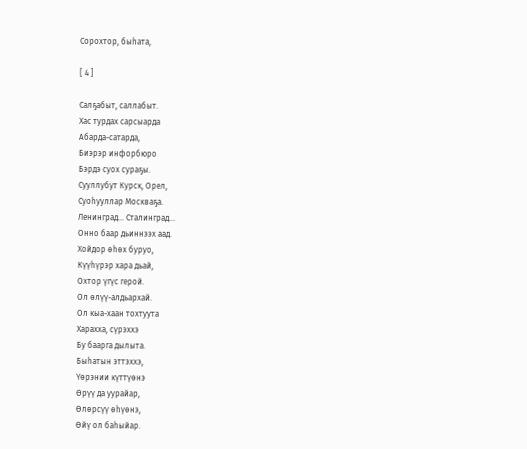Сорохтор, быһата,

[ 4 ]

Салҕабыт, саллабыт.
Хас турдах сарсыарда
Абарда-сатарда,
Биэрэр инфорбюро
Бэрдэ суох сураҕы.
Сууллубут Курск, Орел,
Суоһууллар Москваҕа.
Ленинград... Сталинград...
Онно баар дьиннээх аад.
Хойдор өһөх буруо,
Күүһүрэр хара дьай,
Охтор үгүс герой.
Ол өлүү-алдьархай.
Ол кыа-хаан тохтуута
Харахха, сүрэххэ
Бу баарга дылыта.
Быһатын эттэххэ,
Үөрэнии күттүөнэ
Өрүү да уурайар,
Өлөрсүү өһүөнэ,
Өйү ол баһыйар.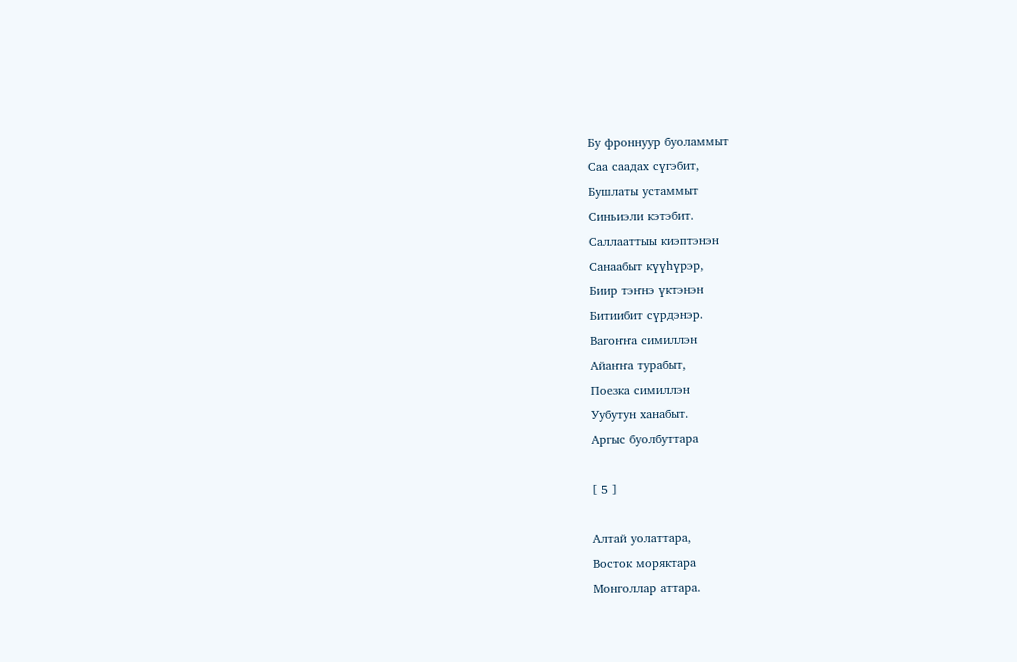Бу фроннуур буоламмыт
Саа саадах сүгэбит,
Бушлаты устаммыт
Синьиэли кэтэбит.
Саллааттыы киэптэнэн
Санаабыт күүһүрэр,
Биир тэҥнэ үктэнэн
Битиибит сүрдэнэр.
Вагоҥҥа симиллэн
Айаҥҥа турабыт,
Поезка симиллэн
Уубутун ханабыт.
Аргыс буолбуттара

[ 5 ]

Алтай уолаттара,
Восток моряктара
Монголлар аттара.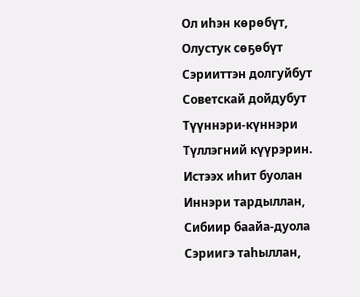Ол иһэн көрөбүт,
Олустук сөҕөбүт
Сэрииттэн долгуйбут
Советскай дойдубут
Түүннэри-күннэри
Түллэгний күүрэрин.
Истээх иһит буолан
Иннэри тардыллан,
Сибиир баайа-дуола
Сэриигэ таһыллан,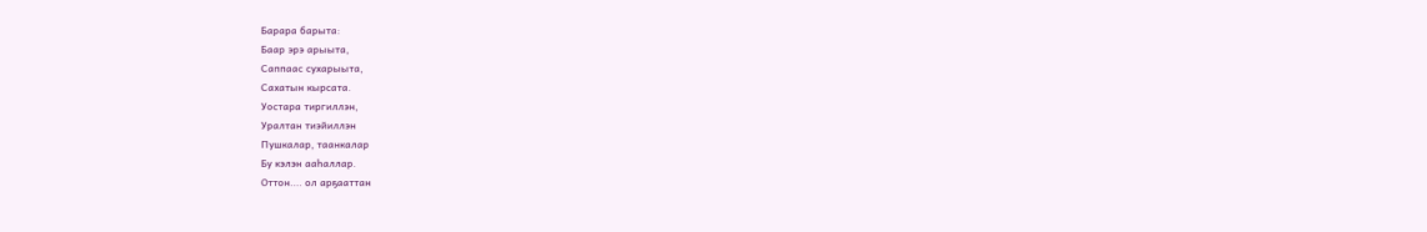Барара барыта:
Баар эрэ арыыта,
Саппаас сухарыыта,
Сахатын кырсата.
Уостара тиргиллэн,
Уралтан тиэйиллэн
Пушкалар, таанкалар
Бу кэлэн ааһаллар.
Оттон.... ол арҕааттан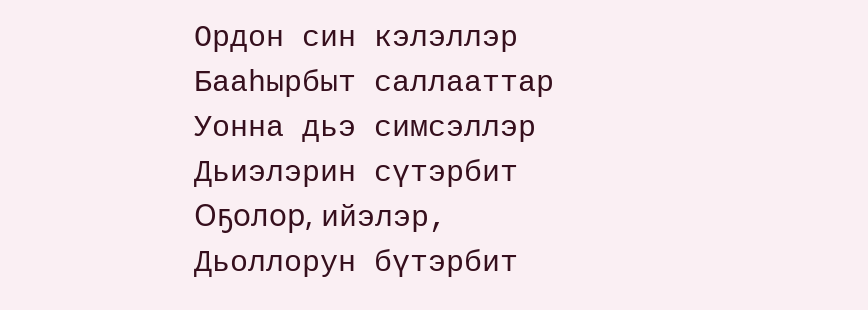Ордон син кэлэллэр
Бааһырбыт саллааттар
Уонна дьэ симсэллэр
Дьиэлэрин сүтэрбит
Оҕолор, ийэлэр,
Дьоллорун бүтэрбит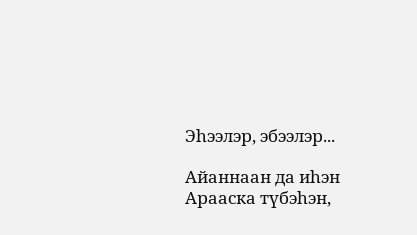Эһээлэр, эбээлэр...

Айаннаан да иһэн
Арааска түбэһэн,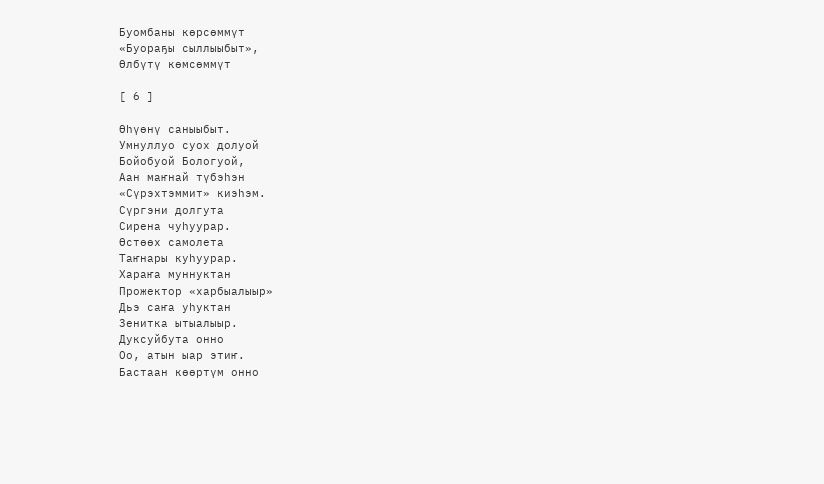Буомбаны көрсөммүт
«Буораҕы сыллыыбыт»,
Өлбүтү көмсөммүт

[ 6 ]

Өһүөнү саныыбыт.
Умнуллуо суох долуой
Бойобуой Бологуой,
Аан маҥнай түбэһэн
«Сүрэхтэммит» киэһэм.
Сүргэни долгута
Сирена чуһуурар.
Өстөөх самолета
Таҥнары куһуурар.
Хараҥа муннуктан
Прожектор «харбыалыыр»
Дьэ саҥа уһуктан
Зенитка ытыалыыр.
Дуксуйбута онно
Оо, атын ыар этиҥ.
Бастаан көөртүм онно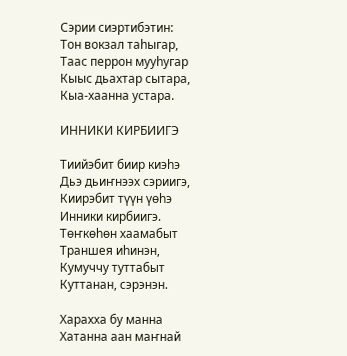Сэрии сиэртибэтин:
Тон вокзал таһыгар,
Таас перрон мууһугар
Кыыс дьахтар сытара,
Кыа-хаанна устара.

ИННИКИ КИРБИИГЭ

Тиийэбит биир киэһэ
Дьэ дьиҥнээх сэриигэ,
Киирэбит түүн үөһэ
Инники кирбиигэ.
Төҥкөһөн хаамабыт
Траншея иһинэн,
Кумуччу туттабыт
Куттанан, сэрэнэн.

Харахха бу манна
Хатанна аан маҥнай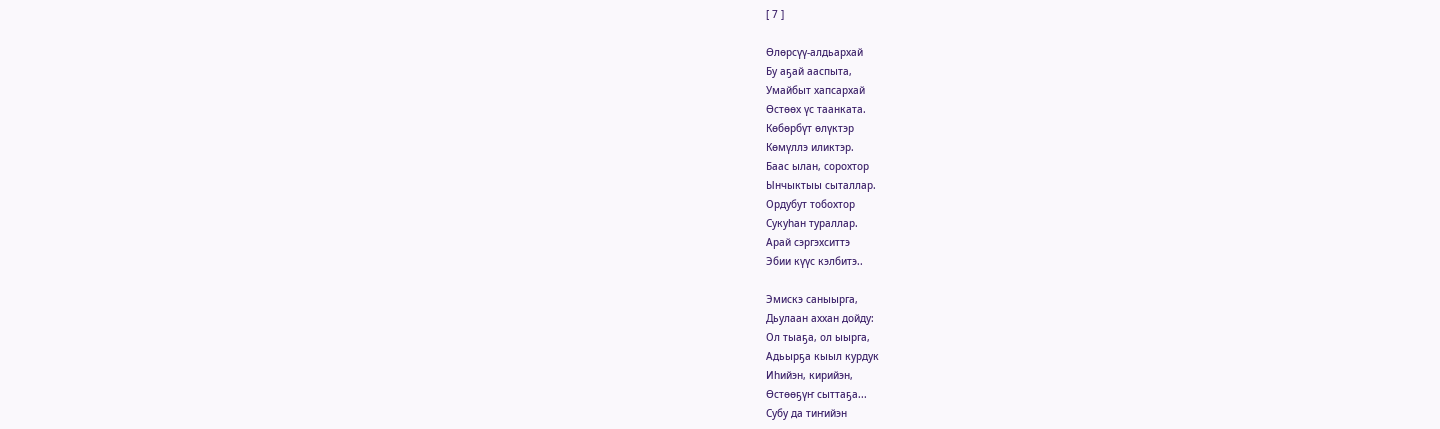[ 7 ]

Өлөрсүү-алдьархай
Бу аҕай ааспыта,
Умайбыт хапсархай
Өстөөх үс таанката.
Көбөрбүт өлүктэр
Көмүллэ иликтэр.
Баас ылан, сорохтор
Ынчыктыы сыталлар.
Ордубут тобохтор
Сукуһан тураллар.
Арай сэргэхситтэ
Эбии күүс кэлбитэ..

Эмискэ саныырга,
Дьулаан аххан дойду:
Ол тыаҕа, ол ыырга,
Адьырҕа кыыл курдук
Иһийэн, кирийэн,
Өстөөҕүҥ сыттаҕа...
Субу да тиҥийэн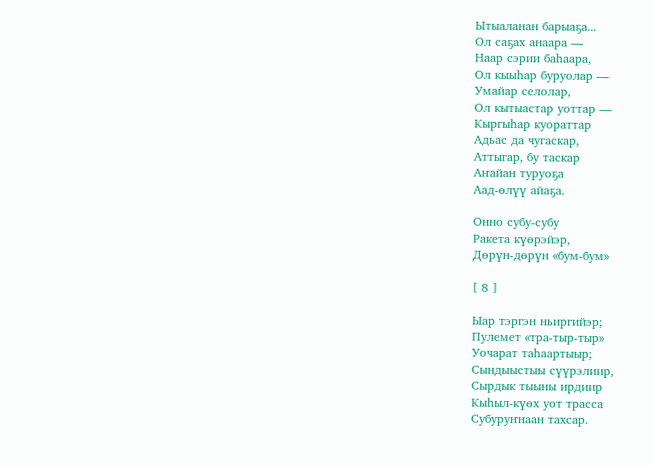Ытыаланан барыаҕа...
Ол саҕах анаара —
Наар сэрии баһаара,
Ол кыыһар буруолар —
Умайар селолар,
Ол кытыастар уоттар —
Кыргыһар куораттар
Адьас да чугаскар,
Аттыгар, бу таскар
Аҥайан туруоҕа
Аад-өлүү айаҕа.

Онно субу-субу
Ракета күөрэйэр,
Дөрүн-дөрүн «бум-бум»

[ 8 ]

Ыар тэргэн ньиргийэр;
Пулемет «тра-тыр-тыр»
Уочарат таһаартыыр;
Сындыыстыы сүүрэлиир,
Сырдык тыыны ирдиир
Кыһыл-күөх уот трасса
Субуруҥнаан тахсар.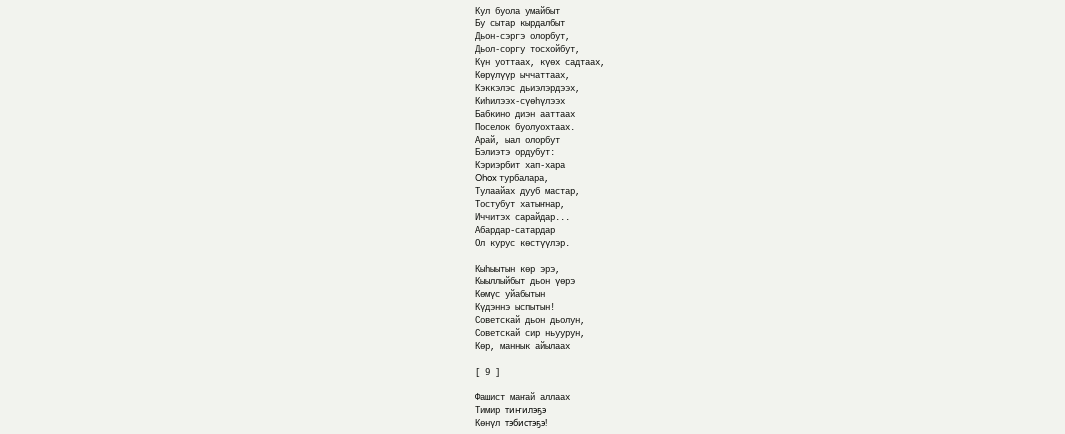Кул буола умайбыт
Бу сытар кырдалбыт
Дьон-сэргэ олорбут,
Дьол-соргу тосхойбут,
Күн уоттаах, күөх садтаах,
Көрүлүүр ыччаттаах,
Кэккэлэс дьиэлэрдээх,
Киһилээх-сүөһүлээх
Бабкино диэн ааттаах
Поселок буолуохтаах.
Арай, ыал олорбут
Бэлиэтэ ордубут:
Кэриэрбит хап-хара
Ohox турбалара,
Тулаайах дууб мастар,
Тостубут хатыҥнар,
Иччитэх сарайдар...
Абардар-сатардар
Ол курус көстүүлэр.

Кыһыытын көр эрэ,
Кыыллыйбыт дьон үөрэ
Көмүс уйабытын
Күдэннэ ыспытын!
Советскай дьон дьолун,
Советскай сир ньуурун,
Көр, маннык айылаах

[ 9 ]

Фашист маҥай аллаах
Тимир тиҥилэҕэ
Көнүл тэбистэҕэ!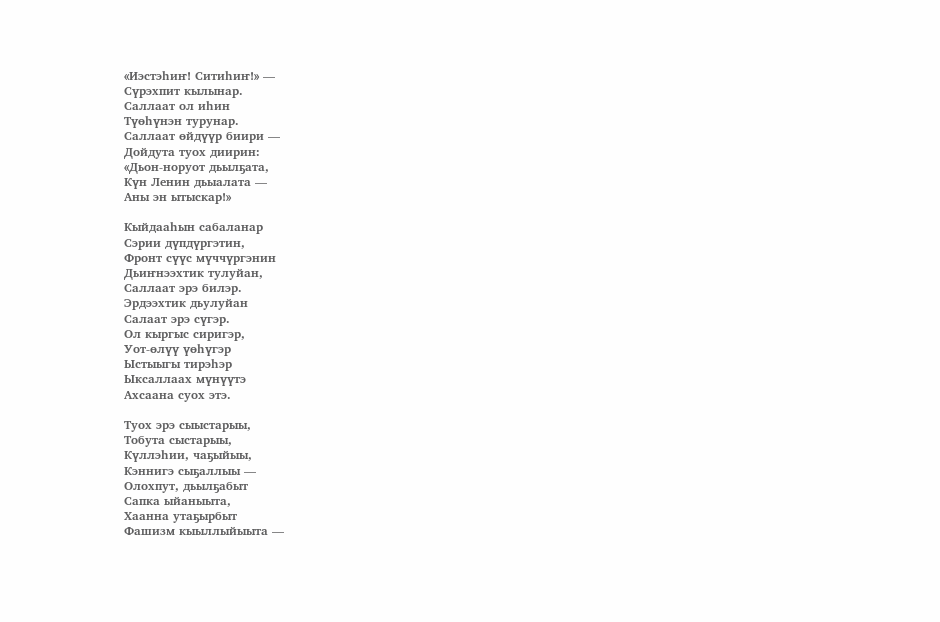«Иэстэһиҥ! Ситиһиҥ!» —
Сүрэхпит кылынар.
Саллаат ол иһин
Түөһүнэн турунар.
Саллаат өйдүүр биири —
Дойдута туох диирин:
«Дьон-норуот дьылҕата,
Күн Ленин дьыалата —
Аны эн ытыскар!»

Кыйдааһын сабаланар
Сэрии дүпдүргэтин,
Фронт сүүс мүччүргэнин
Дьиҥнээхтик тулуйан,
Саллаат эрэ билэр.
Эрдээхтик дьулуйан
Салаат эрэ сүгэр.
Ол кыргыс сиригэр,
Уот-өлүү үөһүгэр
Ыстыыгы тирэһэр
Ыксаллаах мүнүүтэ
Ахсаана суох этэ.

Туох эрэ сыыстарыы,
Тобута сыстарыы,
Күллэһии, чаҕыйыы,
Кэннигэ сыҕаллыы —
Олохпут, дьылҕабыт
Сапка ыйаныыта,
Хаанна утаҕырбыт
Фашизм кыыллыйыыта —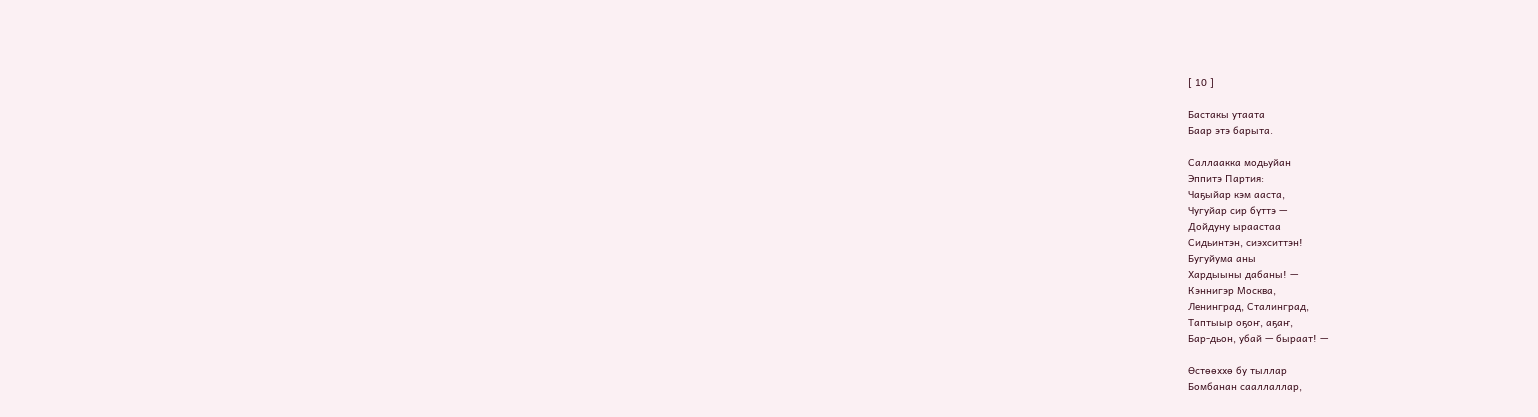[ 10 ]

Бастакы утаата
Баар этэ барыта.

Саллаакка модьуйан
Эппитэ Партия:
Чаҕыйар кэм ааста,
Чугуйар сир бүттэ —
Дойдуну ыраастаа
Сидьинтэн, сиэхситтэн!
Бугуйума аны
Хардыыны дабаны! —
Кэннигэр Москва,
Ленинград, Сталинград,
Таптыыр оҕоҥ, аҕаҥ,
Бар-дьон, убай — быраат! —

Өстөөххө бу тыллар
Бомбанан сааллаллар,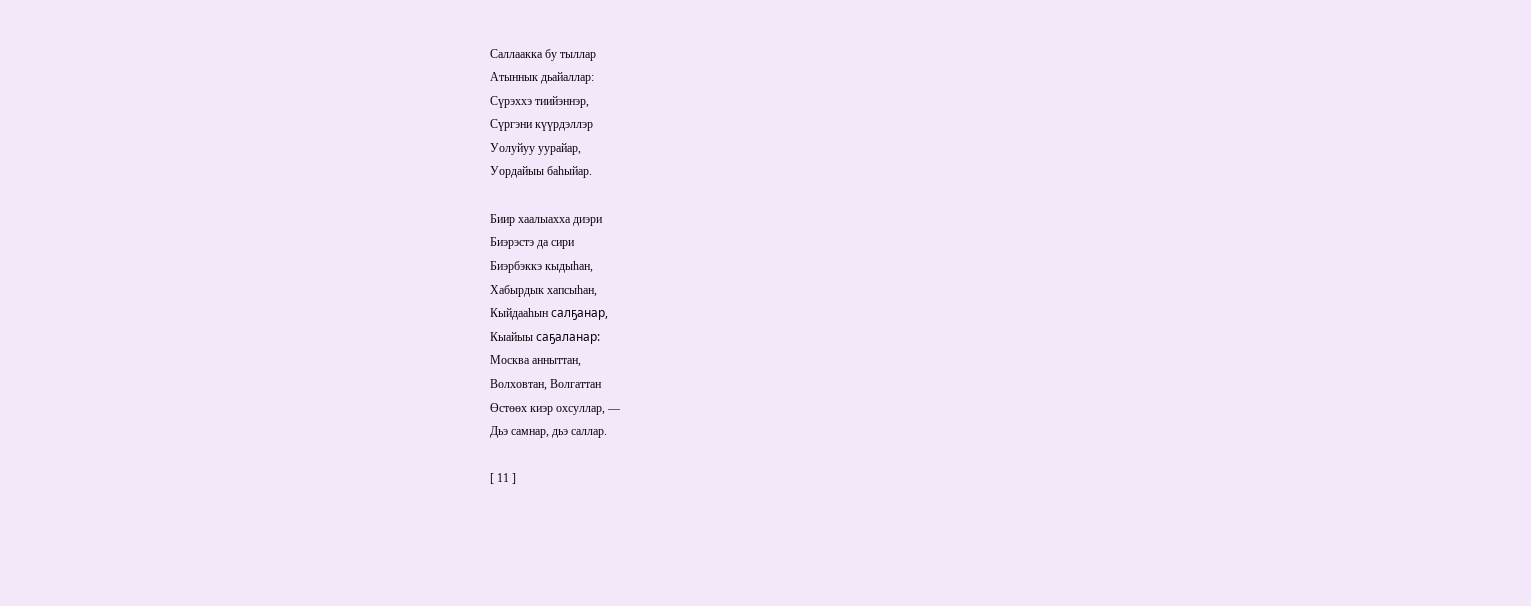Саллаакка бу тыллар
Атыннык дьайаллар:
Сүрэххэ тиийэннэр,
Сүргэни күүрдэллэр
Уолуйуу уурайар,
Уордайыы баһыйар.

Биир хаалыахха диэри
Биэрэстэ да сири
Биэрбэккэ кыдыһан,
Хабырдык хапсыһан,
Кыйдааһын салҕанар,
Кыайыы саҕаланар:
Москва анныттан,
Волховтан, Волгаттан
Өстөөх киэр охсуллар, —
Дьэ самнар, дьэ саллар.

[ 11 ]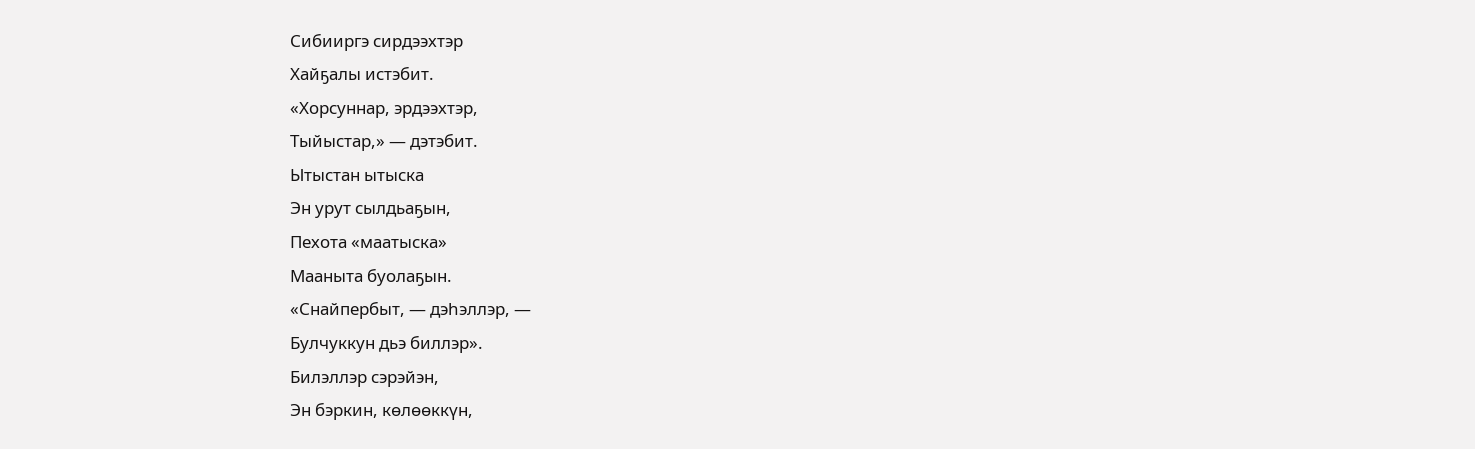Сибииргэ сирдээхтэр
Хайҕалы истэбит.
«Хорсуннар, эрдээхтэр,
Тыйыстар,» — дэтэбит.
Ытыстан ытыска
Эн урут сылдьаҕын,
Пехота «маатыска»
Мааныта буолаҕын.
«Снайпербыт, — дэһэллэр, —
Булчуккун дьэ биллэр».
Билэллэр сэрэйэн,
Эн бэркин, көлөөккүн,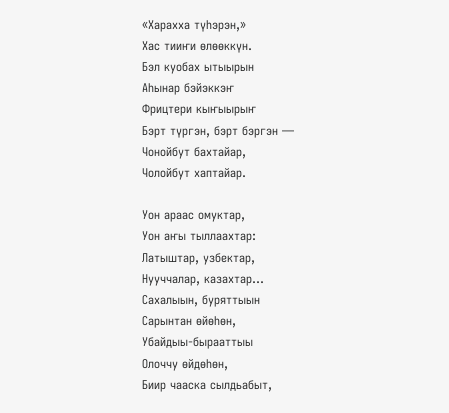«Харахха түһэрэн,»
Хас тииҥи өлөөккүн.
Бэл куобах ытыырын
Аһынар бэйэккэҥ
Фрицтери кыҥыырыҥ
Бэрт түргэн, бэрт бэргэн —
Чонойбут бахтайар,
Чолойбут хаптайар.

Уон араас омуктар,
Уон аҥы тыллаахтар:
Латыштар, узбектар,
Нууччалар, казахтар...
Сахалыын, буряттыын
Сарынтан өйөһөн,
Убайдыы-бырааттыы
Олоччу өйдөһөн,
Биир чааска сылдьабыт,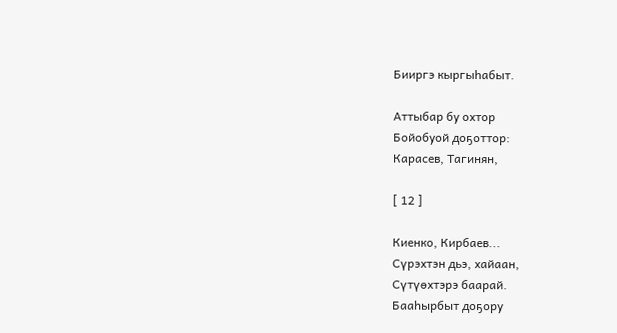Бииргэ кыргыһабыт.

Аттыбар бу охтор
Бойобуой доҕоттор:
Карасев, Тагинян,

[ 12 ]

Киенко, Кирбаев...
Сүрэхтэн дьэ, хайаан,
Сүтүөхтэрэ баарай.
Бааһырбыт доҕору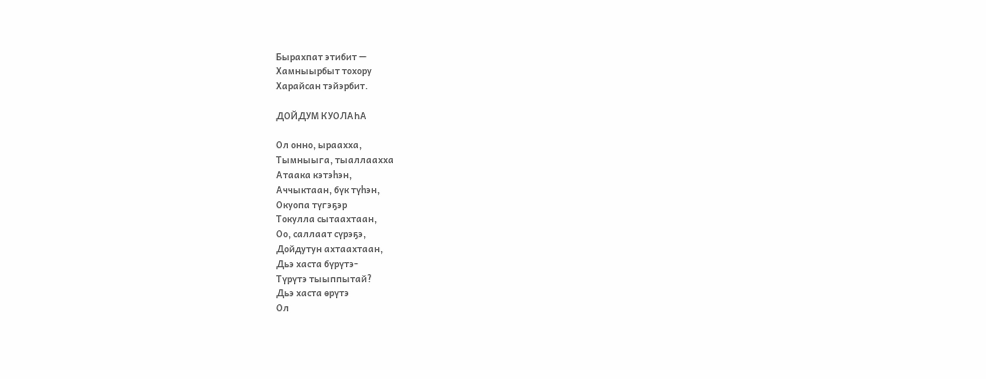Бырахпат этибит —
Хамныырбыт тохору
Харайсан тэйэрбит.

ДОЙДУМ КУОЛАҺА

Ол онно, ыраахха,
Тымныыга, тыаллаахха
Атаака кэтэһэн,
Аччыктаан, бүк түһэн,
Окуопа түгэҕэр
Токулла сытаахтаан,
Оо, саллаат сүрэҕэ,
Дойдутун ахтаахтаан,
Дьэ хаста бүрүтэ-
Түрүтэ тыыппытай?
Дьэ хаста өрүтэ
Ол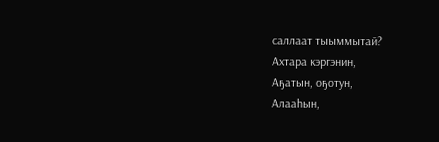саллаат тыыммытай?
Ахтара кэргэнин,
Аҕатын, оҕотун,
Алааһын,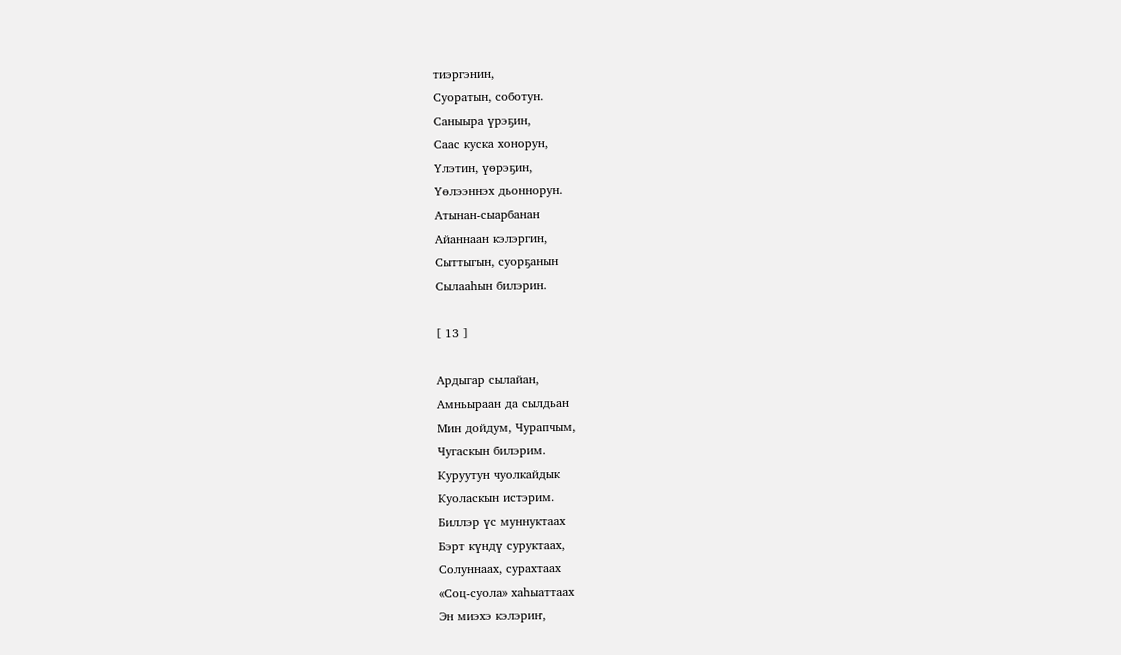тиэргэнин,
Суоратын, соботун.
Саныыра үрэҕин,
Саас куска хонорун,
Үлэтин, үөрэҕин,
Үөлээннэх дьоннорун.
Атынан-сыарбанан
Айаннаан кэлэргин,
Сыттыгын, суорҕанын
Сылааһын билэрин.

[ 13 ]

Ардыгар сылайан,
Амньыраан да сылдьан
Мин дойдум, Чурапчым,
Чугаскын билэрим.
Куруутун чуолкайдык
Куоласкын истэрим.
Биллэр үс муннуктаах
Бэрт күндү суруктаах,
Солуннаах, сурахтаах
«Соц-суола» хаһыаттаах
Эн миэхэ кэлэриҥ,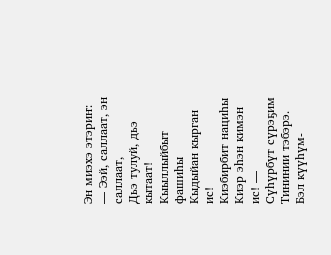Эн миэхэ этэриҥ:
— Ээй, саллаат, эн саллаат,
Дьэ тулуй, дьэ кытаат!
Кыыллыйбыт фашиһы
Кыдыйан кырган ис!
Киэбирбит нациһы
Киэр эһэн кимэн ис! —
Сүһүрбүт сүрэҕим
Тининии тэбэрэ.
Бэл күүһүм-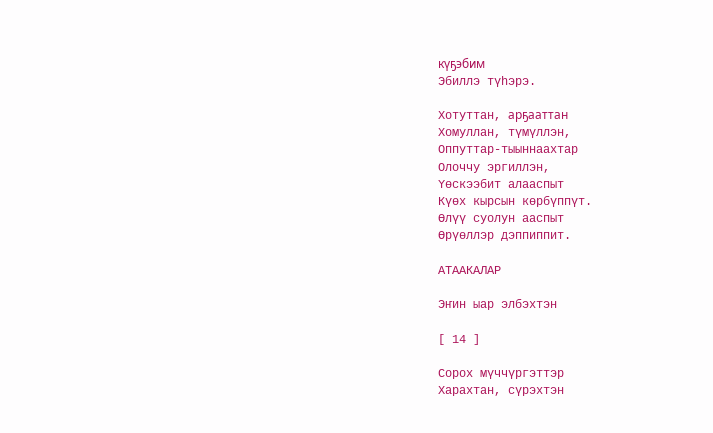күҕэбим
Эбиллэ түһэрэ.

Хотуттан, арҕааттан
Хомуллан, түмүллэн,
Оппуттар-тыыннаахтар
Олоччу эргиллэн,
Үөскээбит алааспыт
Күөх кырсын көрбүппүт.
Өлүү суолун ааспыт
Өрүөллэр дэппиппит.

АТААКАЛАР

Эҥин ыар элбэхтэн

[ 14 ]

Сорох мүччүргэттэр
Харахтан, сүрэхтэн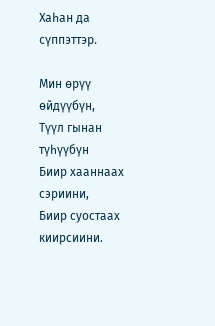Хаһан да сүппэттэр.

Мин өрүү өйдүүбүн,
Түүл гынан түһүүбүн
Биир хааннаах сэриини,
Биир суостаах киирсиини.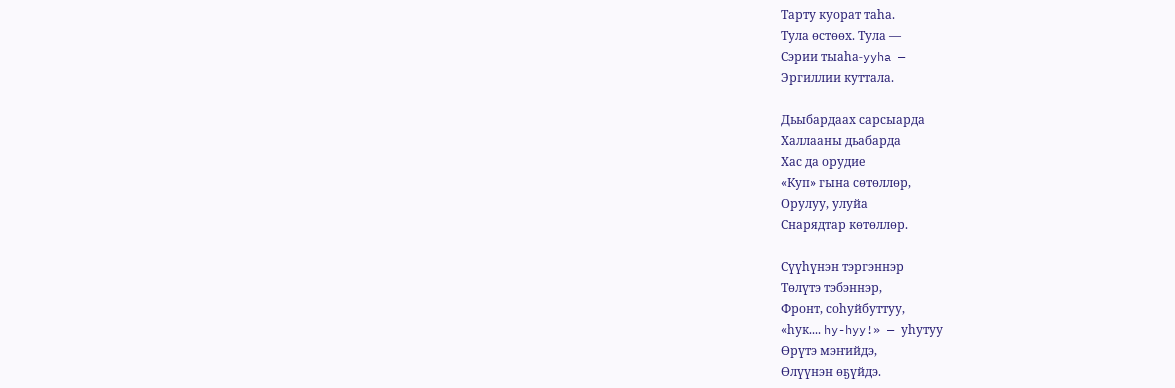Тарту куорат таһа.
Тула өстөөх. Тула —
Сэрии тыаһа-yyha —
Эргиллии куттала.

Дьыбардаах сарсыарда
Халлааны дьабарда
Хас да орудие
«Куп» гына сөтөллөр,
Орулуу, улуйа
Снарядтар көтөллөр.

Сүүһүнэн тэргэннэр
Төлүтэ тэбэннэр,
Фронт, соһуйбуттуу,
«һук.... hy-hyy!» — уһутуу
Өрүтэ мэҥийдэ,
Өлүүнэн өҕүйдэ.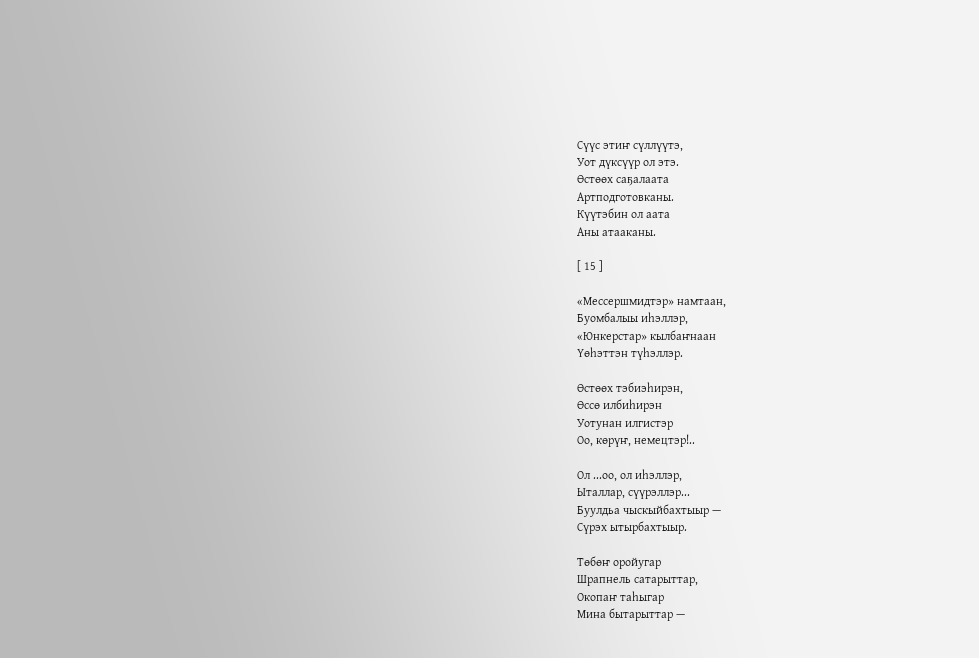Сүүс этиҥ сүллүүтэ,
Уот дүксүүр ол этэ.
Өстөөх саҕалаата
Артподготовканы.
Күүтэбин ол аата
Аны атааканы.

[ 15 ]

«Мессершмидтэр» намтаан,
Буомбалыы иһэллэр,
«Юнкерстар» кылбаҥнаан
Үөһэттэн түһэллэр.

Өстөөх тэбиэһирэн,
Өссө илбиһирэн
Уотунан илгистэр
Оо, көрүҥ, немецтэр!..

Ол ...оо, ол иһэллэр,
Ыталлар, сүүрэллэр...
Буулдьа чыскыйбахтыыр —
Сүрэх ытырбахтыыр.

Төбөҥ оройугар
Шрапнель сатарыттар,
Окопаҥ таһыгар
Мина бытарыттар —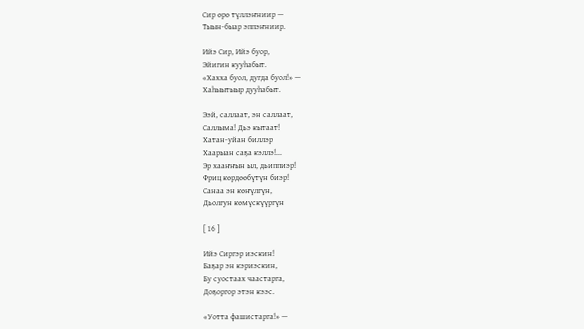Сир өрө түллэҥниир —
Тыын-быар эппэҥниир.

Ийэ Сир, Ийэ буор,
Эйигин кууһабыт.
«Хахха буол, дугда буол!» —
Хаһыытыыр дууһабыт.

Ээй, саллаат, эн саллаат,
Саллыма! Дьэ кытаат!
Хатан-уйан биллэр
Хаарыан саҕа кэллэ!...
Эр хааҥҥын ыл, дьиппиэр!
Фриц көрдөөбүтүн биэр!
Санаа эн көҥүлгүн,
Дьолгун көмүскүүргүн

[ 16 ]

Ийэ Сиргэр иэскин!
Баҕар эн кэриэскин,
Бу суостаах чаастарга,
Доҕоргор этэн кээс.

«Уотта фашистарга!» —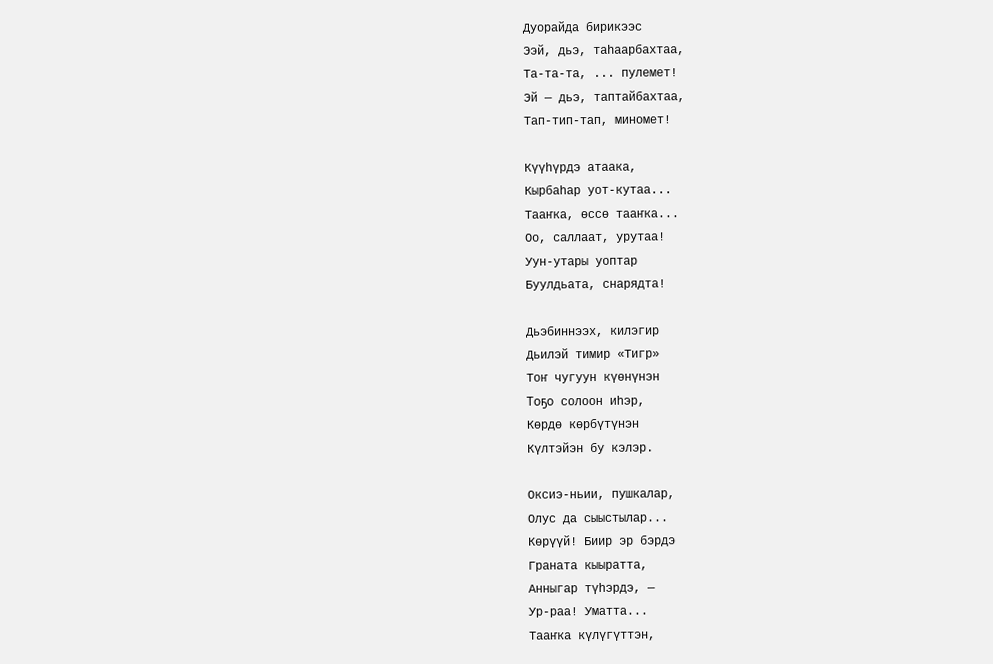Дуорайда бирикээс
Ээй, дьэ, таһаарбахтаа,
Та-та-та, ... пулемет!
Эй — дьэ, таптайбахтаа,
Тап-тип-тап, миномет!

Күүһүрдэ атаака,
Кырбаһар уот-кутаа...
Тааҥка, өссө тааҥка...
Оо, саллаат, урутаа!
Уун-утары уоптар
Буулдьата, снарядта!

Дьэбиннээх, килэгир
Дьилэй тимир «Тигр»
Тоҥ чугуун күөнүнэн
Тоҕо солоон иһэр,
Көрдө көрбүтүнэн
Күлтэйэн бу кэлэр.

Оксиэ-ньии, пушкалар,
Олус да сыыстылар...
Көрүүй! Биир эр бэрдэ
Граната кыыратта,
Анныгар түһэрдэ, —
Ур-раа! Уматта...
Тааҥка күлүгүттэн,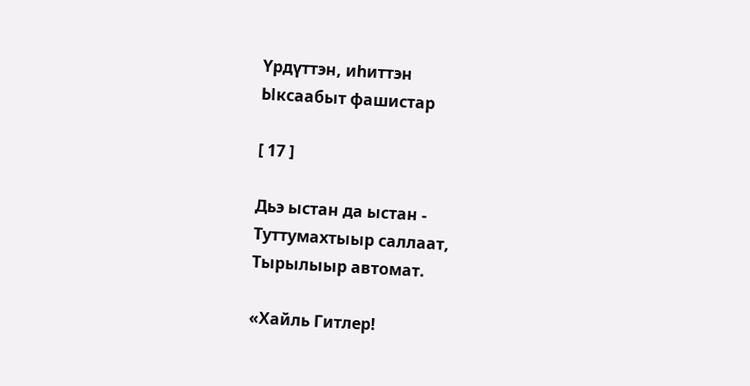Үрдүттэн, иһиттэн
Ыксаабыт фашистар

[ 17 ]

Дьэ ыстан да ыстан -
Туттумахтыыр саллаат,
Тырылыыр автомат.

«Хайль Гитлер!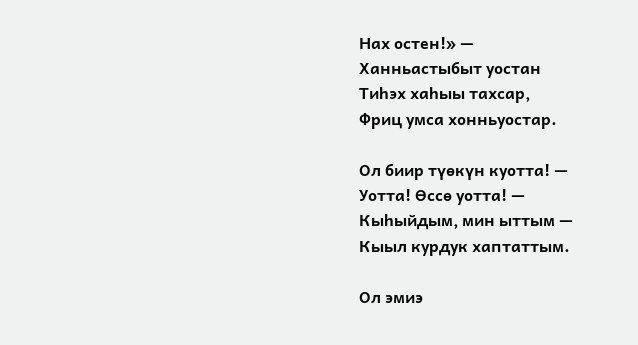Нах остен!» —
Ханньастыбыт уостан
Тиһэх хаһыы тахсар,
Фриц умса хонньуостар.

Ол биир түөкүн куотта! —
Уотта! Өссө уотта! —
Кыһыйдым, мин ыттым —
Кыыл курдук хаптаттым.

Ол эмиэ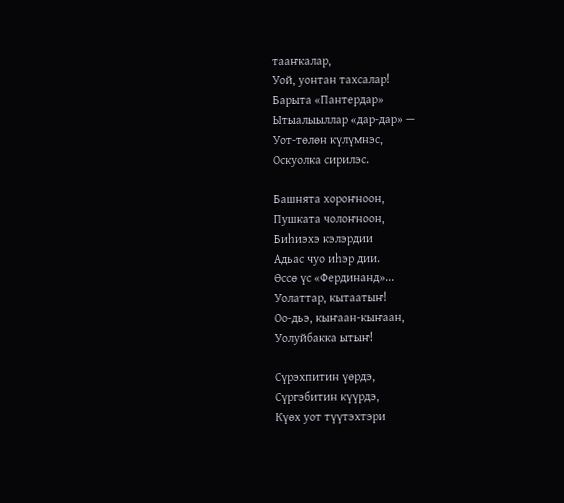тааҥкалар,
Уой, уонтан тахсалар!
Барыта «Пантердар»
Ытыалыыллар «дар-дар» —
Уот-төлөн күлүмнэс,
Оскуолка сирилэс.

Башнята хороҥноон,
Пушката чолоҥноон,
Биһиэхэ кэлэрдии
Адьас чуо иһэр дии.
Өссө үс «Фердинанд»...
Уолаттар, кытаатыҥ!
Оо-дьэ, кыҥаан-кыҥаан,
Уолуйбакка ытыҥ!

Сүрэхпитин үөрдэ,
Сүргэбитин күүрдэ,
Күөх уот түүтэхтэри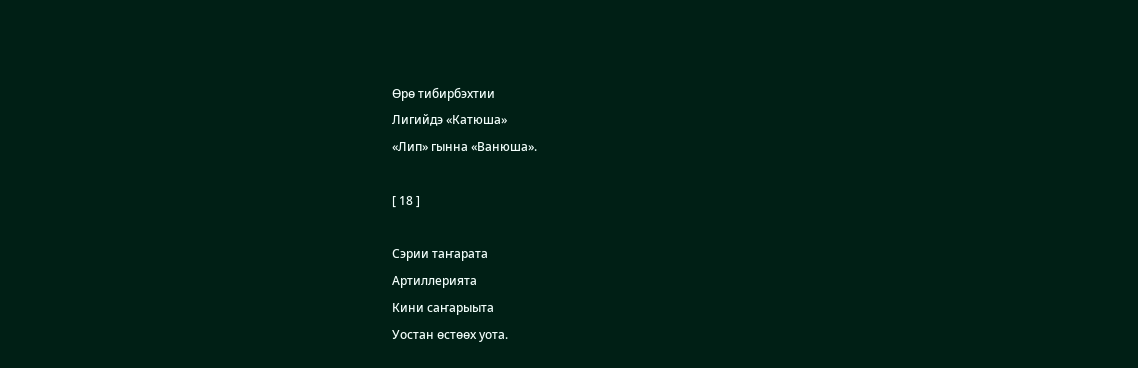Өрө тибирбэхтии
Лигийдэ «Катюша»
«Лип» гынна «Ванюша».

[ 18 ]

Сэрии таҥарата
Артиллерията
Кини саҥарыыта
Уостан өстөөх уота.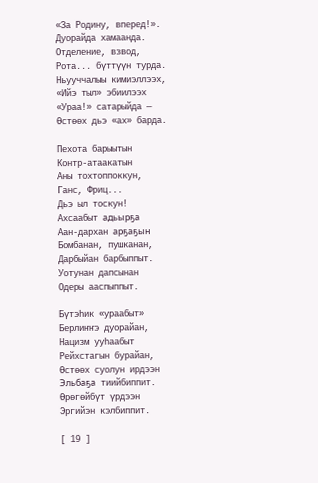«За Родину, вперед!».
Дуорайда хамаанда.
Отделение, взвод,
Рота... бүттүүн турда.
Ньууччалыы кимиэллээх,
«Ийэ тыл» эбиилээх
«Ураа!» сатарыйда —
Өстөөх дьэ «ах» барда.

Пехота барыытын
Контр-атаакатын
Аны тохтоппоккун,
Ганс, Фриц...
Дьэ ыл тоскун!
Ахсаабыт адьырҕа
Аан-дархан арҕаҕын
Бомбанан, пушканан,
Дарбыйан барбыппыт.
Уотунан дапсынан
Одеры ааспыппыт.

Бүтэһик «ураабыт»
Берлиҥҥэ дуорайан,
Нацизм ууһаабыт
Рейхстагын бурайан,
Өстөөх суолун ирдээн
Эльбаҕа тиийбиппит.
Өрөгөйбүт үрдээн
Эргийэн кэлбиппит.

[ 19 ]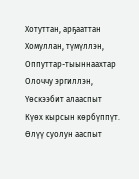Хотуттан, арҕааттан
Хомуллан, түмүллэн,
Оппуттар-тыыннаахтар
Олоччу эргиллэн,
Үөскээбит алааспыт
Күөх кырсын көрбүппүт.
Өлүү суолун ааспыт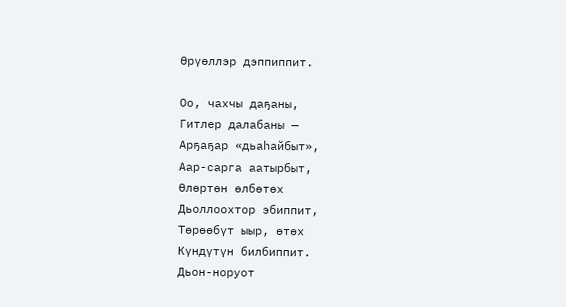Өрүөллэр дэппиппит.

Оо, чахчы даҕаны,
Гитлер далабаны —
Арҕаҕар «дьаһайбыт»,
Аар-сарга аатырбыт,
Өлөртөн өлбөтөх
Дьоллоохтор эбиппит,
Төрөөбүт ыыр, өтөх
Күндүтүн билбиппит.
Дьон-норуот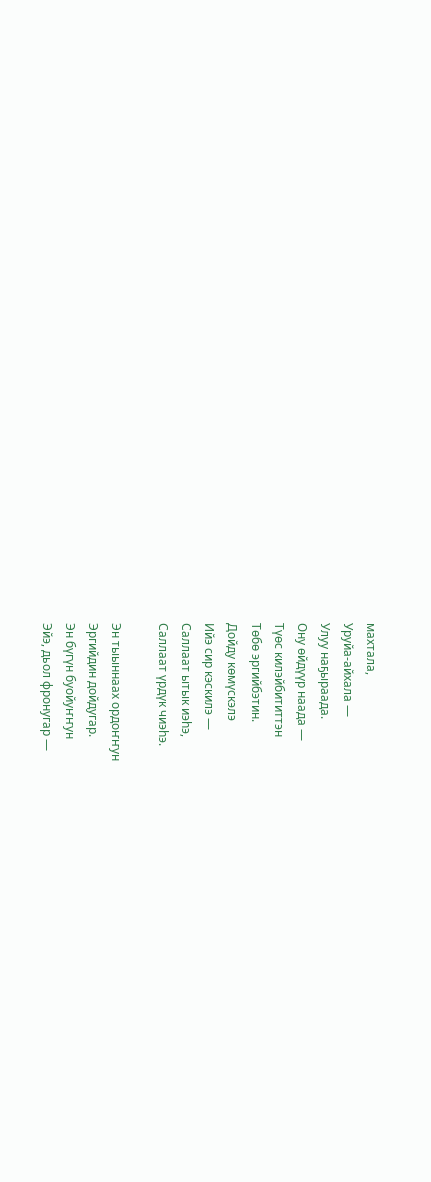махтала,
Уруйа-айхала —
Улуу наҕыраада.
Ону өйдүүр наада —
Түөс килэйбититтэн
Төбө эргийбэтин.
Дойду көмүскэлэ
Ийэ сир кэскилэ —
Саллаат ытык иэһэ,
Саллаат үрдүк чиэһэ.

Эн тыыннаах ордоҥҥун
Эргийдин дойдугар.
Эн бүгүн буойуҥҥун
Эйэ, дьол фронугар —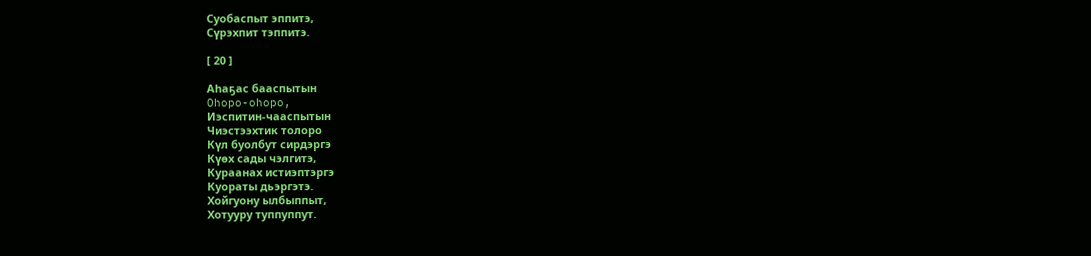Суобаспыт эппитэ,
Сүрэхпит тэппитэ.

[ 20 ]

Аһаҕас бааспытын
Ohopo-ohopo,
Иэспитин-чааспытын
Чиэстээхтик толоро
Күл буолбут сирдэргэ
Күөх сады чэлгитэ,
Кураанах истиэптэргэ
Куораты дьэргэтэ.
Хойгуону ылбыппыт,
Хотууру туппуппут.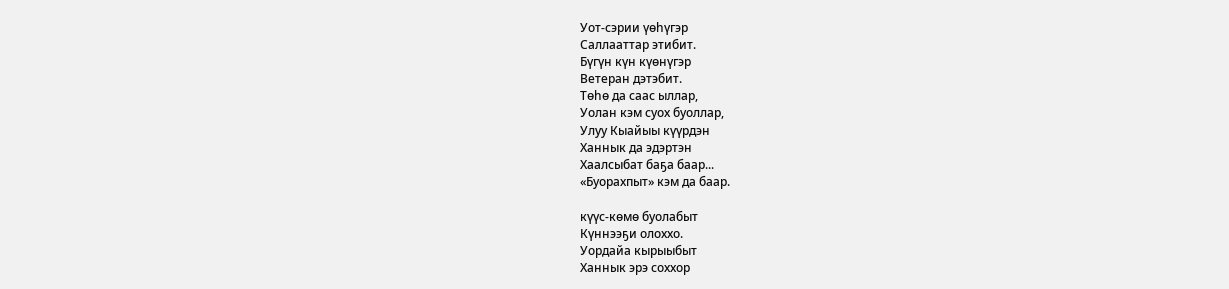Уот-сэрии үөһүгэр
Саллааттар этибит.
Бүгүн күн күөнүгэр
Ветеран дэтэбит.
Төһө да саас ыллар,
Уолан кэм суох буоллар,
Улуу Кыайыы күүрдэн
Ханнык да эдэртэн
Хаалсыбат баҕа баар...
«Буорахпыт» кэм да баар.

күүс-көмө буолабыт
Күннээҕи олоххо.
Уордайа кырыыбыт
Ханнык эрэ соххор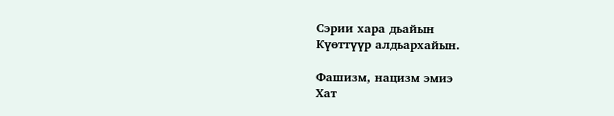Сэрии хара дьайын
Күөттүүр алдьархайын.

Фашизм, нацизм эмиэ
Хат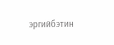эргийбэтин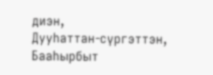диэн,
Дууһаттан-сүргэттэн,
Бааһырбыт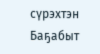сүрэхтэн
Баҕабыт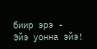биир эрэ -
Эйэ уонна эйэ!